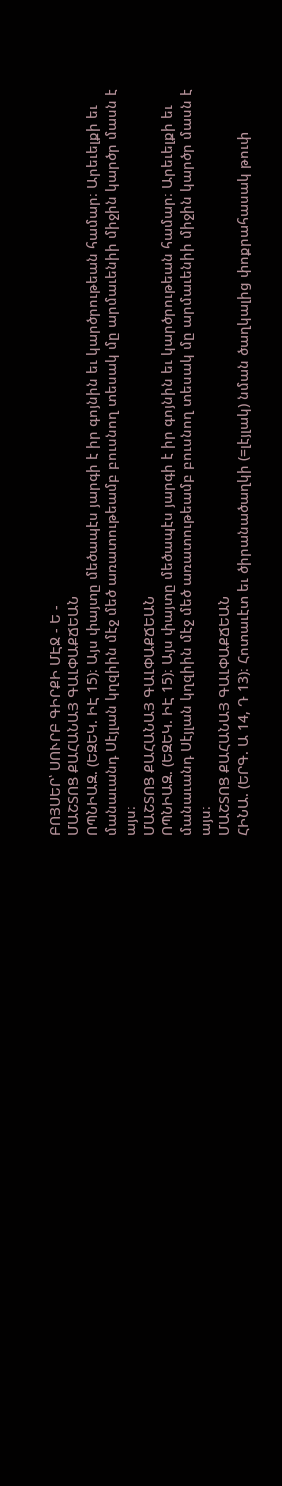ԲՈՅՍԵՐ՝ ՍՈՒՐԲ ԳԻՐՔԻ ՄԷՋ - Ե -
ՄԱՇՏՈՑ ՔԱՀԱՆԱՅ ԳԱԼՓԱՔՃԵԱՆ
ՈՊՆԻԱԶ. (ԵԶԵԿ. ԻԷ 15)։ Այս փայտը մեծապէս յարգի է իր գոյնին եւ կարծրութեան համար։ Արեւելքի եւ մանաւանդ Սէյլան կղզիին մէջ մեծ առատութեամբ բուսնող տեսակ մը արմաւենիի միջին կարծր մասն է այս։
ՄԱՇՏՈՑ ՔԱՀԱՆԱՅ ԳԱԼՓԱՔՃԵԱՆ
ՈՊՆԻԱԶ. (ԵԶԵԿ. ԻԷ 15)։ Այս փայտը մեծապէս յարգի է իր գոյնին եւ կարծրութեան համար։ Արեւելքի եւ մանաւանդ Սէյլան կղզիին մէջ մեծ առատութեամբ բուսնող տեսակ մը արմաւենիի միջին կարծր մասն է այս։
ՄԱՇՏՈՑ ՔԱՀԱՆԱՅ ԳԱԼՓԱՔՃԵԱՆ
ՀԻՆԱ. (ԵՐԳ. Ա 14, Դ 13)։ Հոտաւէտ եւ ծիրանածաղկի (=լէյլակ) նման ծաղկալից փոքրահասակ թուփ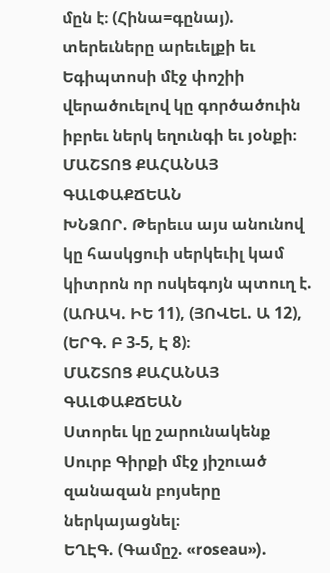մըն է։ (Հինա=գընայ). տերեւները արեւելքի եւ Եգիպտոսի մէջ փոշիի վերածուելով կը գործածուին իբրեւ ներկ եղունգի եւ յօնքի։
ՄԱՇՏՈՑ ՔԱՀԱՆԱՅ ԳԱԼՓԱՔՃԵԱՆ
ԽՆՁՈՐ. Թերեւս այս անունով կը հասկցուի սերկեւիլ կամ կիտրոն որ ոսկեգոյն պտուղ է. (ԱՌԱԿ. ԻԵ 11), (ՅՈՎԵԼ. Ա 12), (ԵՐԳ. Բ 3-5, Է 8)։
ՄԱՇՏՈՑ ՔԱՀԱՆԱՅ ԳԱԼՓԱՔՃԵԱՆ
Ստորեւ կը շարունակենք Սուրբ Գիրքի մէջ յիշուած զանազան բոյսերը ներկայացնել։
ԵՂԷԳ. (Գամըշ. «roseau»).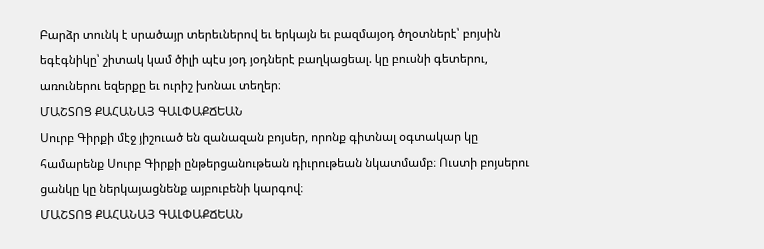Բարձր տունկ է սրածայր տերեւներով եւ երկայն եւ բազմայօդ ծղօտներէ՝ բոյսին եգէգնիկը՝ շիտակ կամ ծիլի պէս յօդ յօդներէ բաղկացեալ. կը բուսնի գետերու, առուներու եզերքը եւ ուրիշ խոնաւ տեղեր։
ՄԱՇՏՈՑ ՔԱՀԱՆԱՅ ԳԱԼՓԱՔՃԵԱՆ
Սուրբ Գիրքի մէջ յիշուած են զանազան բոյսեր, որոնք գիտնալ օգտակար կը համարենք Սուրբ Գիրքի ընթերցանութեան դիւրութեան նկատմամբ։ Ուստի բոյսերու ցանկը կը ներկայացնենք այբուբենի կարգով։
ՄԱՇՏՈՑ ՔԱՀԱՆԱՅ ԳԱԼՓԱՔՃԵԱՆ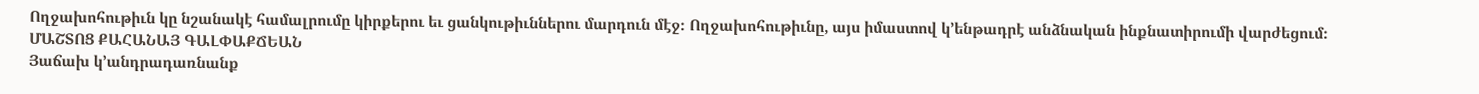Ողջախոհութիւն կը նշանակէ համալրումը կիրքերու եւ ցանկութիւններու մարդուն մէջ։ Ողջախոհութիւնը, այս իմաստով կ՚ենթադրէ անձնական ինքնատիրումի վարժեցում։
ՄԱՇՏՈՑ ՔԱՀԱՆԱՅ ԳԱԼՓԱՔՃԵԱՆ
Յաճախ կ՚անդրադառնանք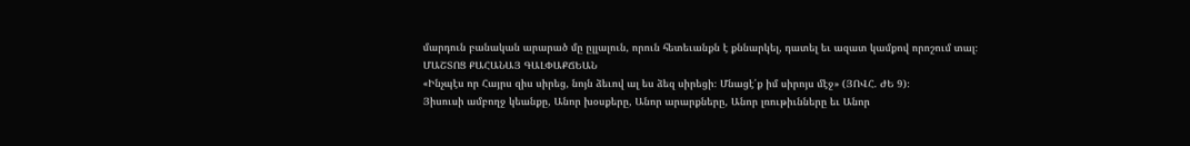մարդուն բանական արարած մը ըլլալուն, որուն հետեւանքն է քննարկել, դատել եւ ազատ կամքով որոշում տալ։
ՄԱՇՏՈՑ ՔԱՀԱՆԱՅ ԳԱԼՓԱՔՃԵԱՆ
«Ինչպէս որ Հայրս զիս սիրեց, նոյն ձեւով ալ ես ձեզ սիրեցի։ Մնացէ՛ք իմ սիրոյս մէջ» (ՅՈՎՀ. ԺԵ 9)։
Յիսուսի ամբողջ կեանքը, Անոր խօսքերը, Անոր արարքները, Անոր լռութիւնները եւ Անոր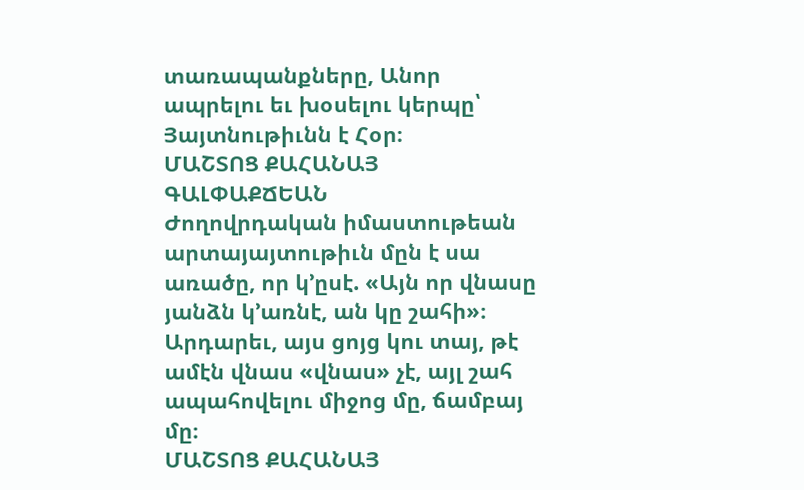տառապանքները, Անոր ապրելու եւ խօսելու կերպը՝ Յայտնութիւնն է Հօր։
ՄԱՇՏՈՑ ՔԱՀԱՆԱՅ ԳԱԼՓԱՔՃԵԱՆ
Ժողովրդական իմաստութեան արտայայտութիւն մըն է սա առածը, որ կ՚ըսէ. «Այն որ վնասը յանձն կ՚առնէ, ան կը շահի»։ Արդարեւ, այս ցոյց կու տայ, թէ ամէն վնաս «վնաս» չէ, այլ շահ ապահովելու միջոց մը, ճամբայ մը։
ՄԱՇՏՈՑ ՔԱՀԱՆԱՅ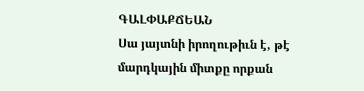ԳԱԼՓԱՔՃԵԱՆ
Սա յայտնի իրողութիւն է, թէ մարդկային միտքը որքան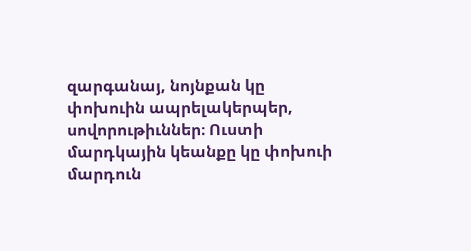զարգանայ, նոյնքան կը փոխուին ապրելակերպեր, սովորութիւններ։ Ուստի մարդկային կեանքը կը փոխուի մարդուն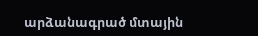արձանագրած մտային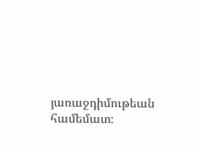յառաջդիմութեան համեմատ։